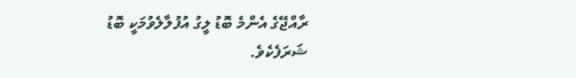ރާއްޖޭގެ އެންމެ ބޮޑު ލީގު އުފުލާލެވުމަކީ ބޮޑު ޝަރަފެކެވެ.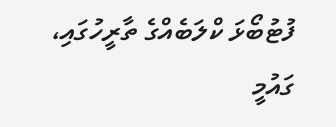ފުޓުބޯޅަ ކްލަބެއްގެ ތާރީހުގައި، ގައުމީ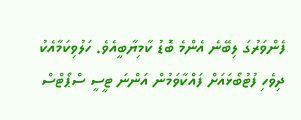ފެންވަރުގަ ލިބޭނެ އެންމެ ބޮޑު ކާމިޔާބީއެވެ. ހަލުވިކަމާއެކު ދިވެހި ފުޓުބޯޅައަށް ފައްކާވަމުން އަންނަ ޓީސީ ސްޕޯޓްސް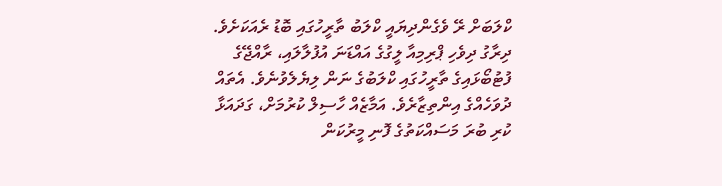ކްލަބަށް ރޭ ވެގެންދިޔައީ ކްލަބު ތާރީހުގައި ބޮޑު ރެއަކަށެވެ.
ދިރާގު ދިވެހި ޕްރިމިއާ ލީގުގެ އައްޑަނަ އުފުލާލައި، ރާއްޖޭގެ ފުޓުބޯޅައިގެ ތާރީހުގައި ކްލަބުގެ ނަން ލިޔެލެވުނެވެ. އެތައް ދުވަހެއްގެ އިންތިޒާރެވެ. އަމާޒެއް ހާސިލް ކުރުމަށް، ގަދައަޅާ ކުރި ބުރަ މަސައްކަތުގެ ފޮނި މީރުކަން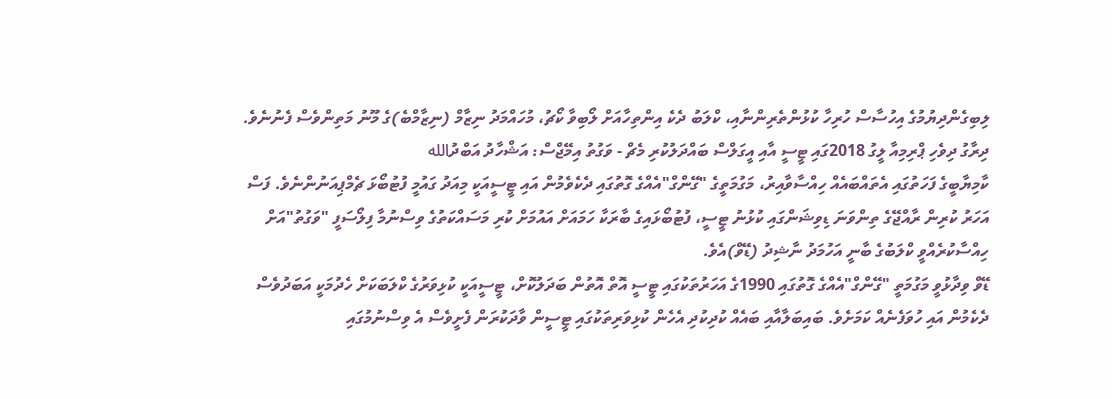ލިބިގެންދިޔުމުގެ އިހުސާސް ހުރިހާ ކުޅުންތެރިންނާއި، ކްލަބު ދެކެ އިންތިހާއަށް ލޯބިވާ ކޯޗު، މުހައްމަދު ނިޒާމް (ނިޒާމްބެ)ގެ މޫނު މަތިންވެސް ފެނުނެވެ.
ދިރާގު ދިވެހި ޕްރިމިއާ ލީގު 2018ގައި ޓީސީ އާއި އީގަލްސް ބައްދަލުކުރި މެޗް - ވަގުތު އިމޭޖްސް: އަޝްހާދު އަބްދުالله
ކާމިޔާބީގެ ފަހަތުގައި އެތައްބައެއް ހިއްސާވާއިރު، މަގުމަތީގެ "ގޭންގް"އެއްގެ ގޮތުގައި ދެކެވެމުން އައި ޓީސީއަކީ މިއަދު ގައުމީ ފުޓުބޯޅަ ޗެމްޕިއަނުންނެވެ. ފަސް އަހަރު ކުރިން ރާއްޖޭގެ ތިންވަނަ ޑިވިޝަންގައި ކުޅުނު ޓީސީ، ފުޓުބޯޅައިގެ ބާރަކާ ހަމައަށް އައުމަށް ކުރި މަސައްކަތުގެ ވިސްނުމާ ފިލޯސަފީ "ވަގުތު"އަށް ހިއްސާކުރެއްވީ ކްލަބުގެ ބާނީ އަހުމަދު ނާޝިދު (ޑޭވް)އެވެ.
ޑޭވް ވިދާޅުވީ މަގުމަތީ "ގޭންގް"އެއްގެ ގޮތުގައި 1990ގެ އަހަރުތަކުގައި ޓީސީ އޮތް އޮތުން ބަދަލުކޮށް، ޓީސީއަކީ ކުޅިވަރުގެ ކްލަބަކަށް ހެދުމަކީ އަބަދުވެސް ދެކެމުން އައި ހުވަފެނެއް ކަމަށެވެ. ބައިބަލާއާއި ބައެއް ކުދިކުދި އެހެން ކުޅިވަރިތަކުގައި ޓީސީން ވާދަކުރަން ފެށީވެސް އެ ވިސްނުމުގައި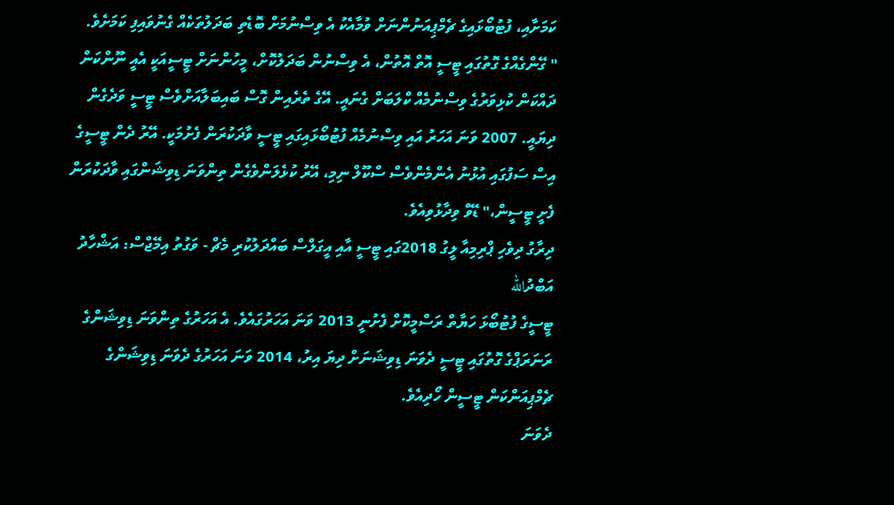ކަމަށާއި، ފުޓުބޯޅައިގެ ޗެމްޕިއަނުންނަށް ވުމާއެކު އެ ވިސްނުމަށް ބޮޑެތި ބަދަލުތަކެއް ގެނުވައިފި ކަމަށެވެ.
" ގޭންގެއްގެ ގޮތުގައި ޓީސީ އޮތް އޮތުން، އެ ވިސްނުން ބަދަލުކޮށް، މީހުންނަށް ޓީސީއަކީ އެއީ ނޫންކަން ދައްކަން ކުޅިވަރުގެ ވިސްނުމެއް ކްލަބަށް ގެނައީ. އޭގެ ތެރެއިން ގޮސް ބައިބަލާއަށްވެސް ޓީސީ ވަދެގެން ދިޔައީ. 2007 ވަނަ އަހަރު އައި ވިސްނުމެއް ފުޓުބޯޅައިގައި ޓީސީ ވާދަކުރަން ފެށުމަކީ. އޭރު ދެން ޓީސީގެ އިސް ސަފުގައި އުޅުނު އެންމެންވެސް ސްކޫލް ނިމި، އޭރު ކުޅެލަންވެގެން ތިންވަނަ ޑިވިޝަންގައި ވާދަކުރަން ފެށީ ޓީސީން،" ޑޭވް ވިދާޅުވިއެވެ.
ދިރާގު ދިވެހި ޕްރިމިއާ ލީގު 2018ގައި ޓީސީ އާއި އީގަލްސް ބައްދަލުކުރި މެޗް - ވަގުތު އިމޭޖްސް: އަޝްހާދު އަބްދުالله
ޓީސީގެ ފުޓުބޯޅަ ހަޔާތް ރަސްމީކޮށް ފެށުނީ 2013 ވަނަ އަހަރުގައެވެ. އެ އަހަރުގެ ތިންވަނަ ޑިވިޝަންގެ ރަނަރަޕްގެ ގޮތުގައި ޓީސީ ދެވަނަ ޑިވިޝަނަށް ދިޔަ އިރު، 2014 ވަނަ އަހަރުގެ ދެވަނަ ޑިވިޝަންގެ ޗެމްޕިއަންކަން ޓީސީން ހޯދިއެވެ.
ދެވަނަ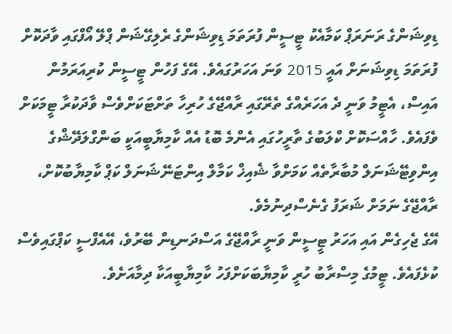ޑިވިޝަންގެ ރަނަރަޕް ކަމާއެކު ޓީސީން ފުރަތަމަ ޑިވިޝަންގެ ރެލިގޭޝަން ޕްލޭ އޯފްގައި ވާދަކޮށް ފުރަތަމަ ޑިވިޝަނަށް އައީ 2015 ވަނަ އަހަރުގައެވެ. އޭގެ ފަހުން ޓީސީން ކުރިއަރަމުން އައިސް، އެޓީމު ވަނީ ދެ އަހަރެއްގެ ތެރޭގައި ރާއްޖޭގެ ހުރިހާ ތަށްޓަކަށްވެސް ވާދަކުރާ ޓީމަކަށް ވެފައެވެ. ހާއްސަކޮށް ކްލަބުގެ ތާރީހުގައި އެންމެ ބޮޑު އެއް ކާމިޔާބީއަކީ ބަންގްލަދޭޝްގެ އިންވިޓޭޝަނަލް މުބާރާތެއް ކަމަށްވާ ޝެއިޚް ކަމާލް އިންޓަނޭޝަނަލް ކަޕް ކާމިޔާބުކޮށް، ރާއްޖޭގެ ނަމަށް ޝަރަފު ގެނެސްދިނުމެވެ.
އޭގެ ޖެހިގެން އައި އަހަރު ޓީސީން ވަނީ ރާއްޖޭގެ އަސްދަނޑިން ބޭރުވެ، އޭއެފްސީ ކަޕްގައިވެސް ކުޅެފައެވެ. ޓީމުގެ މިސްރާބު ހުރީ ކާމިޔާބަކަށްފަހު ކާމިޔާބީއަކާ ދިމާއަށެވެ.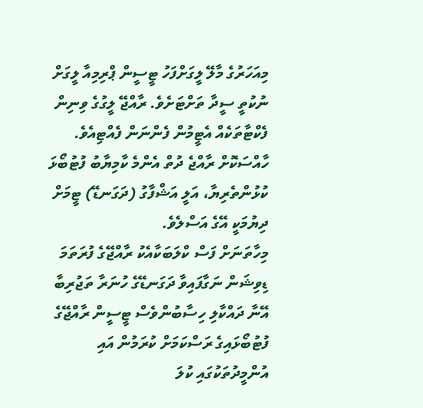މިއަހަރުގެ މާލޭ ލީގަށްފަހު ޓީސީން ޕްރިމިއާ ލީގަށް ނުކުތީ ސީދާ ތަށްޓަށެވެ. ރާއްޖޭ ލީގުގެ ވިނިން ފެކްޓާތަކެއް އެޓީމުން ފެންނަން ފެއްޓިއެވެ. ހާއްސަކޮށް ރާއްޖެ ދުތް އެންމެ ކާމިޔާބު ފުޓުބޯޅަ ކުޅުންތެރިޔާ، އަލީ އަޝްފާގު (ދަގަނޑޭ) ޓީމަށް ދިޔުމަކީ އޭގެ އަސްލެވެ.
މިހާތަނަށް ފަސް ކްލަބަކާއެކު ރާއްޖޭގެ ފުރަތަމަ ޑިވިޝަން ނަގާފައިވާ ދަގަނޑޭގެ ހުނަރާ ތަޖުރިބާ އޭނާ ދައްކާލި ހިސާބުންވެސް ޓީސީން ރާއްޖޭގެ ފުޓުބޯޅައިގެ ރަސްކަމަށް ކުރަމުން އައި އުންމީދުތަކުގައި ކުލަ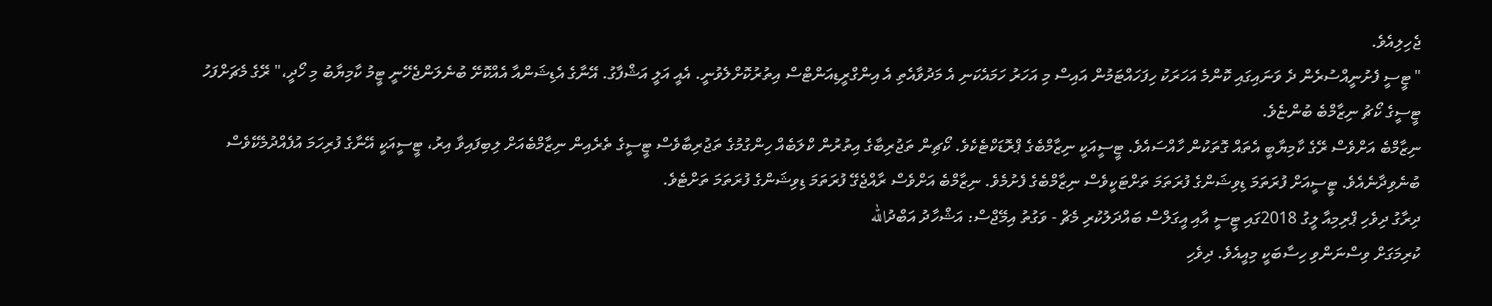ޖެހިލިއެވެ.
" ޓީސީ ފެށުނީއްސުރެން ދެ ވަނައިގައި ކޮންމެ އަހަރަކު ހިފަހައްޓަމުން އައިސް މި އަހަރު ހަމައެކަނި އެ މަދުވާއެތި އެ އިންގްރީޑިއަންޓްސް އިތުރުކޮށްލެވުނީ. އެއީ އަލީ އަޝްފާގު. އޭނާގެ އެޑިޝަންއާ އެއްކޮށޭ ބުނެލަންޖެހޭނީ ޓީމު ކާމިޔާބު މި ހޯދީ،" ރޭގެ މެޗަށްފަހު ޓީސީގެ ކޯޗު ނިޒާމްބެ ބުންޏެވެ.
ނިޒާމްބެ އަށްވެސް ރޭގެ ކާމިޔާބީ އެތައް ގޮތަކުން ހާއްސައެވެ. ޓީސީއަކީ ނިޒާމްބެގެ ޕްރޮޑަކްޓެކެވެ. ކޯޗިން ތަޖުރިބާގެ އިތުރުން ކްލަބެއް ހިންގުމުގެ ތަޖުރިބާވެސް ޓީސީގެ ތެރެއިން ނިޒާމްބެއަށް ލިބިފައިވާ އިރު، ޓީސީއަކީ އޭނާގެ ފުރިހަމަ އުފެއްދުމެކޭވެސް ބުނެވިދާނެއެވެ. ޓީސީއަށް ފުރަތަމަ ޑިވިޝަންގެ ފުރަތަމަ ތަށްޓަކީވެސް ނިޒާމްބެގެ ފެށުމެވެ. ނިޒާމްބެ އަށްވެސް ރާއްޖެގޭ ފުރަތަމަ ޑިވިޝަންގެ ފުރަތަމަ ތަށްޓެވެ.
ދިރާގު ދިވެހި ޕްރިމިއާ ލީގު 2018ގައި ޓީސީ އާއި އީގަލްސް ބައްދަލުކުރި މެޗް - ވަގުތު އިމޭޖްސް: އަޝްހާދު އަބްދުالله
ކުރިމަގަށް ވިސްނަންވި ހިސާބަކީ މިއީއެވެ. ދިވެހި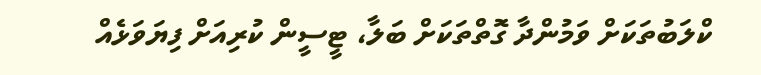ކްލަބުތަކަށް ވަމުންދާ ގޮތްތަކަށް ބަލާ، ޓީސީން ކުރިއަށް ފިޔަވަޅެއް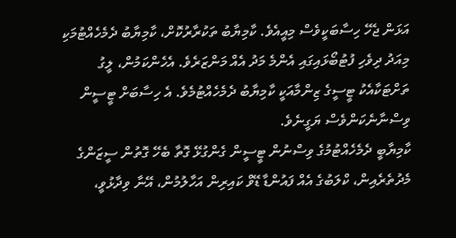އަޅަން ޖެހޭ ހިސާބަކީވެސް މިއީއެވެ. ކާމިޔާބު ތަކުރާރުކޮށް، ކާމިޔާބު ދެމެހެއްޓުމަކި މިއަދު ދިވެހި ފުޓުބޯޅައިގައި އެންމެ މަދު އެއް މަންޒަރެވެ. އެހެންކަމުން، ލީގު ތަށްޓަކާއެކު ޓީސީގެ ޒިންމާއަކީ ކާމިޔާބު ދެމެހެއްޓުމެވެ. އެ ހިސާބަށް ޓީސީން ވިސްނާނެކަންވެސް ޔަގީނެވެ.
ކާމިޔާބީ ދެމެހެއްޓުމުގެ ވިސްނުން ޓީސީން ގެންގުޅޭ ގޮތާ ބެހޭ ގޮތުން ސީޒަންގެ މެދުތެރެއިން، ކްލަބުގެ އެއް ފައުންޑާ ޑޭވް ކައިރިން އަހާލުމުން، އޭނާ ވިދާޅުވީ،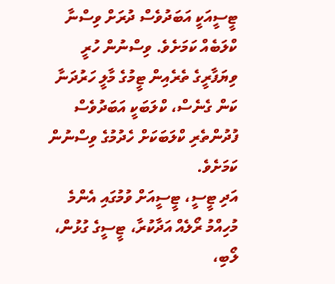ޓީސީއަކީ އަބަދުވެސް ދުރަށް ވިސްނާ ކްލަބެއް ކަމަށެވެ. ވިސްނުން ހުރީ ވިޔަފާރީގެ ތެރެއިން ޓީމުގެ މާލީ ހަރުދަނާ ކަން ގެނެސް، ކްލަބަކީ އަބަދުވެސް ފުދުންތެރި ކްލަބަކަށް ހެދުމުގެ ވިސްނުން ކަމަށެވެ.
އަދި ޓީސީ، ޓީސީއަށް ވުމުގައި އެންމެ މުހިއްމު ރޯލެއް އަދާކުރާ، ޓީސީގެ ގުޅުން، ލޯބި،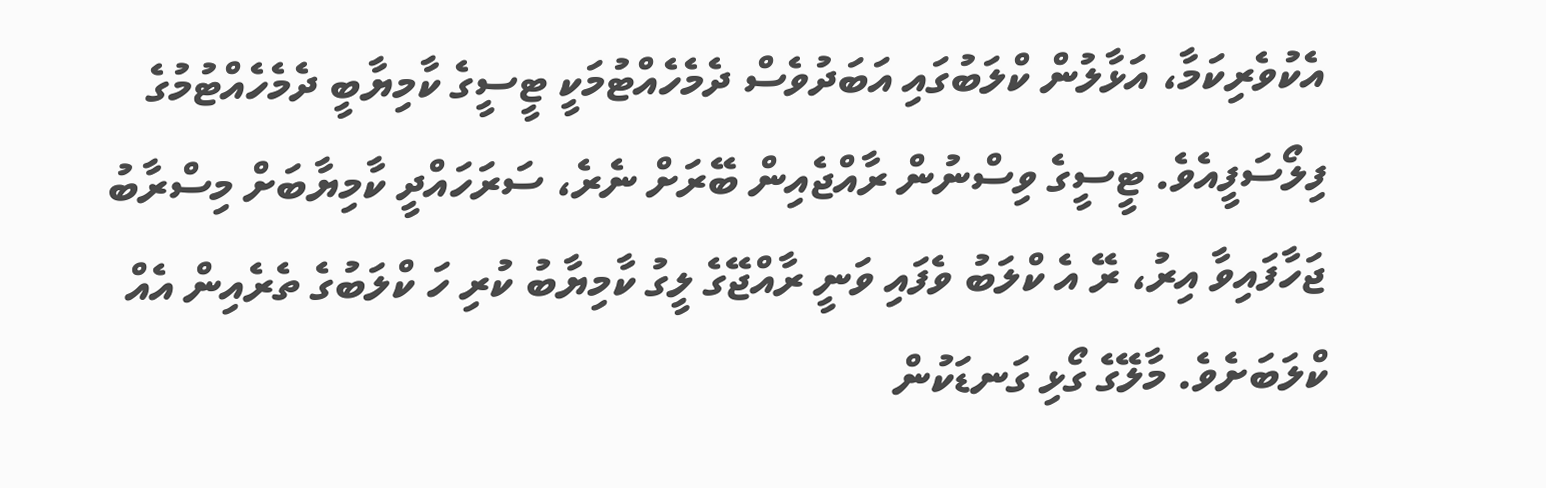އެކުވެރިކަމާ، އަޅާލުން ކްލަބުގައި އަބަދުވެސް ދެމެހެއްޓުމަކީ ޓީސީގެ ކާމިޔާބީ ދެމެހެއްޓުމުގެ ފިލޯސަފީއެވެ. ޓީސީގެ ވިސްނުން ރާއްޖެއިން ބޭރަށް ނެރެ، ސަރަހައްދީ ކާމިޔާބަށް މިސްރާބު ޖަހާފައިވާ އިރު، ރޭ އެ ކްލަބު ވެފައި ވަނީ ރާއްޖޭގެ ލީގު ކާމިޔާބު ކުރި ހަ ކްލަބުގެ ތެރެއިން އެއް ކްލަބަށެވެ. މާލޭގެ ގޯޅި ގަނޑަކުން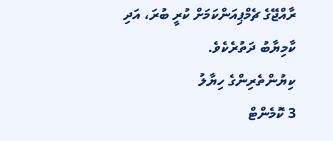ރާއްޖޭގެ ޗެމްޕިއަންކަމަށް ކުރީ ބުރަ، އަދި ކާމިޔާބު ދަތުރެކެވެ.
ކިޔުންތެރިންގެ ހިޔާލު
3 ކޮމެންޓް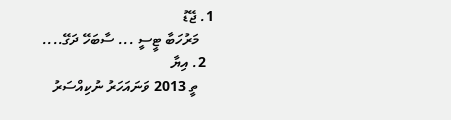1. ޖޭޑު
    މަރުހަބާ ޓީސީ ... ސާބަހޭ ދަގޭ....
  2. އިޔާ
    ތީ 2013 ވަނައަހަރު ނުކިއްސަރު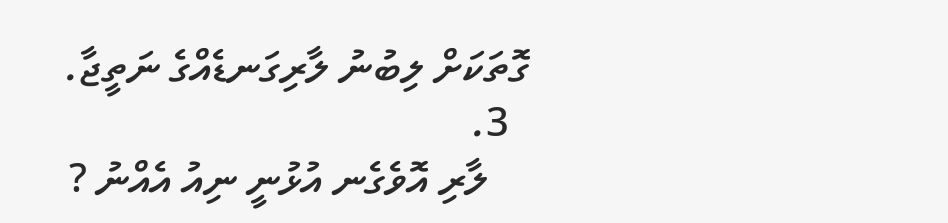ގޮތަކަށް ލިބުނު ލާރިގަނޑެއްގެ ނަތީޖާ.
  3.
    ލާރި އޮވެގެނ އުޅުނީ ނިއު އެއްނު ?